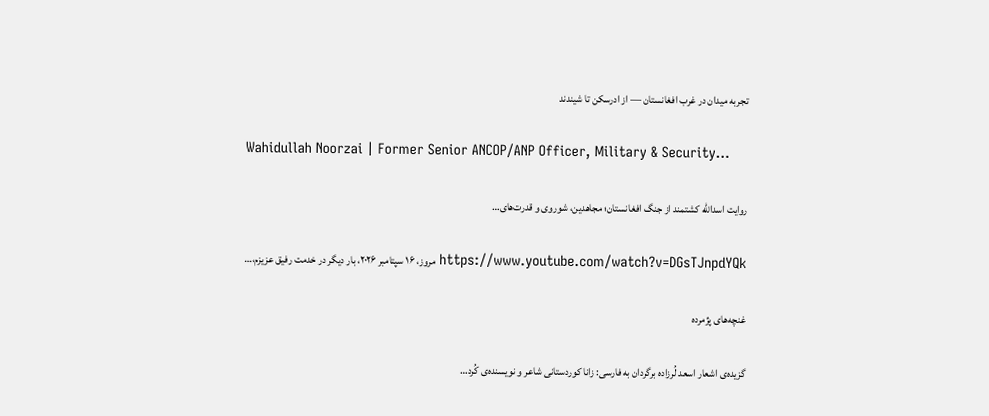تجربه میدان در غرب افغانستان — از ادرسکن تا شیندند

Wahidullah Noorzai | Former Senior ANCOP/ANP Officer, Military & Security…

روایت اسدالله کشتمند از جنگ افغانستان؛ مجاهدین، شوروی و قدرت‌های…

https://www.youtube.com/watch?v=DGsTJnpdYQk مروز، ۱۶ سپتامبر ۲۰۲۶، بار دیگر در خدمت رفیق عزیزم،…

غنچه‌های پژمرده

گزیده‌ی اشعار اسعد لُرزاده برگردان به فارسی: زانا کوردستانی شاعر و نویسنده‌ی کُرد…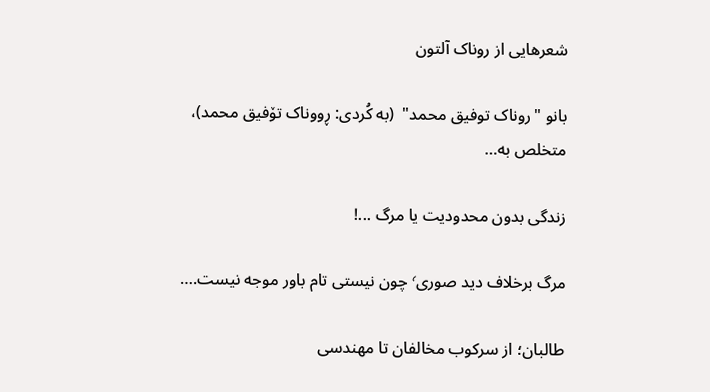شعرهایی از روناک آلتون

بانو "روناک توفیق محمد"  (به کُردی: ڕووناک تۆفیق محمد)، متخلص به…

زندگی بدون محدودیت یا مرگ ...!

مرگ برخلاف دید صوری٬ چون نیستی تام باور موجه نیست.…

طالبان؛ از سرکوب مخالفان تا مهندسی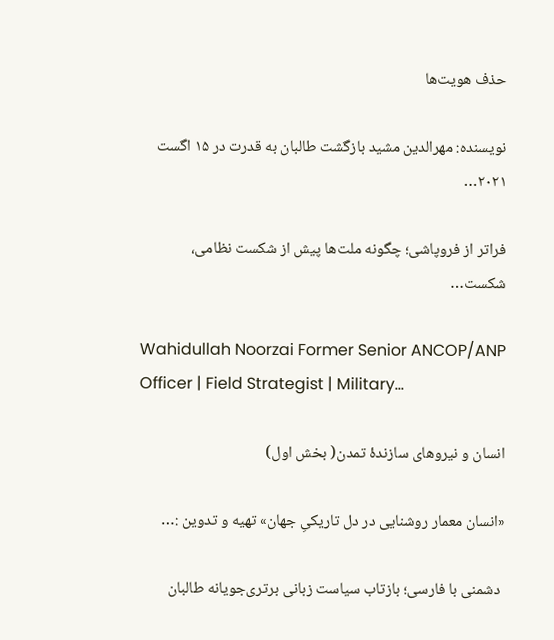حذف هویت‌ها

نویسنده: مهرالدین مشید بازگشت طالبان به قدرت در ۱۵ اگست ۲۰۲۱…

فراتر از فروپاشی؛ چگونه ملت‌ها پیش از شکست نظامی، شکست…

Wahidullah Noorzai Former Senior ANCOP/ANP Officer | Field Strategist | Military…

انسان و نیروهای سازندهٔ تمدن( بخش اول)

«انسان معمار روشنایی در دل تاریکیِ جهان» تهیه و تدوین :…

 دشمنی با فارسی؛ بازتاب سیاست زبانی برتری‌جویانه طالبان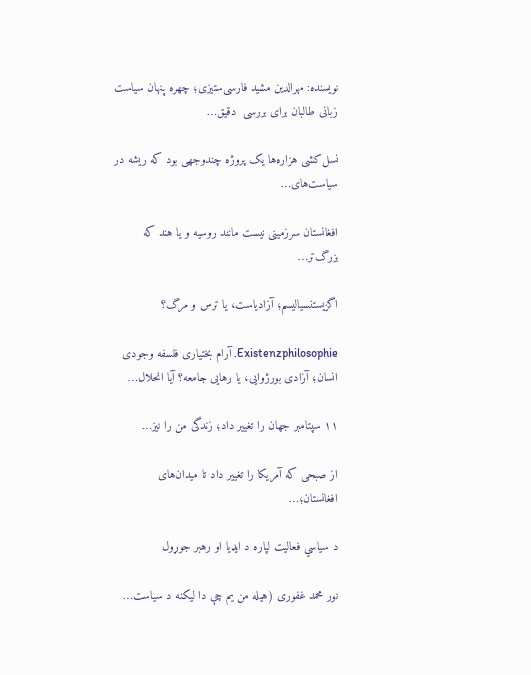نویسنده: مهرالدین مشید فارسی‌ستیزی؛ چهره پنهان سیاست زبانی طالبان برای بررسی  دقیق…

نسل‌کشی هزاره‌ها یک پروژه چندوجهی بود که ریشه در سیاست‌های…

افغانستان سرزمینی نیست مانند روسیه و یا هند که بزرگ‌تر…

اگزیستنسیالیسم؛ آزادیاست، یا ترس و مرگ؟

Existenzphilosophie. آرام بختیاری فلسفه وجودی انسان؛ آزادی بورژوایی، یا رهایی جامعه؟ آیا انحلال…

۱۱ سپتامبر جهان را تغییر داد؛ زندگی من را نیز…

از صبحی که آمریکا را تغییر داد تا میدان‌های افغانستان؛…

د سیاسي فعالیت لپاره د ایډیا او رهبر جوړول

نور محمد غفوری (هیله من یم چې دا لیکنه د سیاست…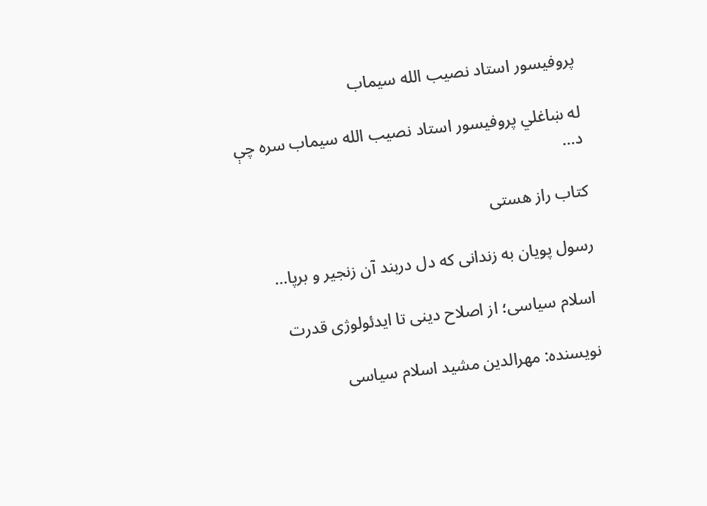پروفیسور استاد نصیب الله سیماب

له ښاغلي پروفیسور استاد نصیب الله سیماب سره چې د…

کتاب راز هستی

رسول پویان به زندانی که دل دربند آن زنجیر و برپا…

 اسلام سیاسی؛ از اصلاح دینی تا ایدئولوژی قدرت

 نویسنده: مهرالدین مشید اسلام سیاسی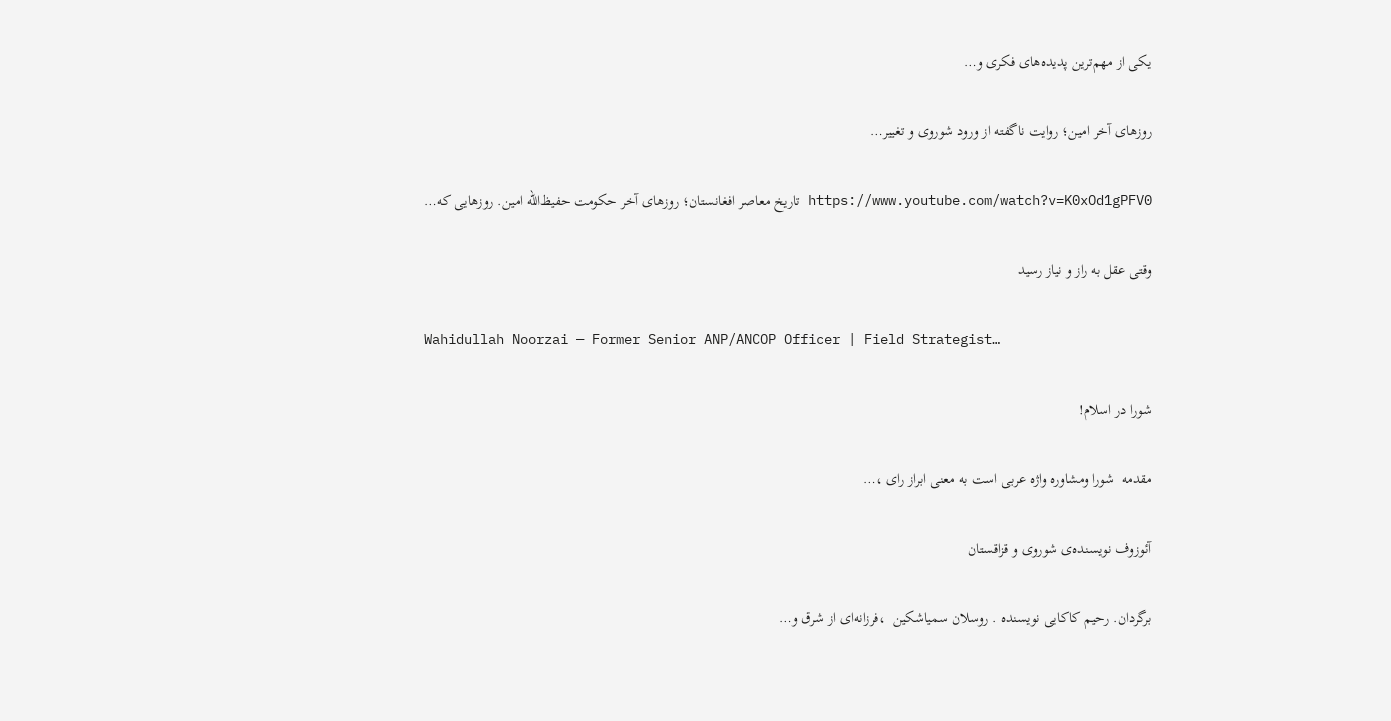یکی از مهم‌ترین پدیده‌های فکری و…

روزهای آخر امین؛ روایت ناگفته از ورود شوروی و تغییر…

https://www.youtube.com/watch?v=K0xOd1gPFV0 تاریخ معاصر افغانستان؛ روزهای آخر حکومت حفیظ‌الله امین. روزهایی که…

وقتی عقل به راز و نیاز رسید

Wahidullah Noorzai — Former Senior ANP/ANCOP Officer | Field Strategist…

شورا در اسلام!

مقدمه  شورا ومشاوره واژه عربی است به معنی ابراز رای ،…

آئوزوف نویسنده‌ی شوروی و قزاقستان

برگردان. رحیم کاکایی نویسنده . روسلان سمیاشکین  ،فرزانه‌ای از شرق و…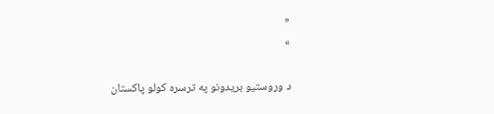«
»

د وروستيو بريدونو په ترسره کولو پاکستان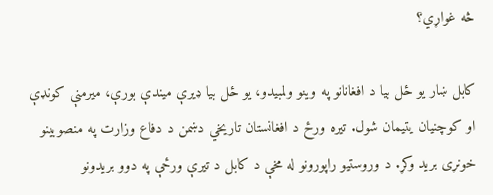څه غواړي؟

کابل ښار يو ځل بيا د افغانانو په وينو ولمبيدو، يو ځل بيا ډيرې ميندې بورې، ميرمنې کونډې او کوچنيان یتيمان شول. تيره ورځ د افغانستان تاريخي دښمن د دفاع وزارت په منصوبينو خونړی بريد وکړ. د وروستیو راپورونو له مخې د کابل د تيرې ورځې په دوو بریدونو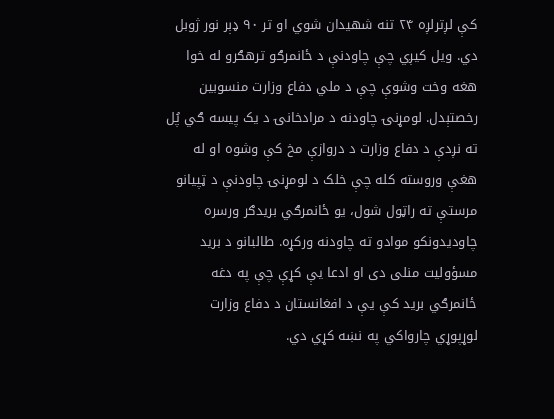کې لږترلږه ۲۴ تنه شهیدان شوي او تر ۹۰ ډېر نور ژوبل دي. ویل کیږي چې چاودنې د ځانمرګو ترهګرو له خوا هغه وخت وشوې چې د ملي دفاع وزارت منسوبین رخصتېدل. لومړنۍ چاودنه د مرادخانۍ د یک پیسه ‌ګي پُل ته نږدې د دفاع وزارت د دروازې مخ کې وشوه او له هغې وروسته کله چې خلک د لومړنۍ چاودنې د ټپیانو مرستې ته راټول شول، یو ځانمرګي بریدګر ورسره چاودیدونکو موادو ته چاودنه ورکړه. طالبانو د برید مسؤولیت منلی دی او ادعا یې کړې چې په دغه ځانمرګي برید کې یې د افغانستان د دفاع وزارت لوړپوړي چارواکي په نښه کړي دي.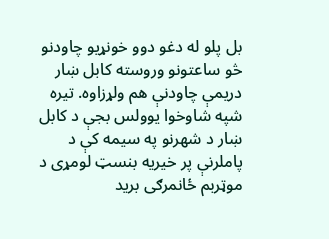بل پلو له دغو دوو خونړیو چاودنو څو ساعتونو وروسته کابل ښار دريمې چاودنې هم ولړزاوه. تیره شپه شاوخوا یوولس بجې د کابل ښار د شهرنو په سیمه کې د پاملرنې پر خیریه بنسټ لومړی د موټربم ځانمرګی برید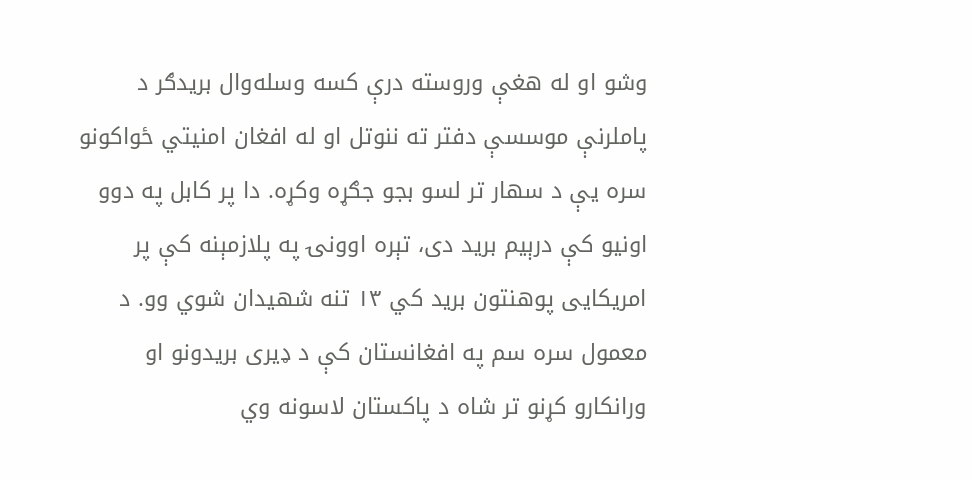وشو او له هغې وروسته درې کسه وسله‌وال بریدګر د پاملرنې موسسې دفتر ته ننوتل او له افغان امنیتي ځواکونو سره یې د سهار تر لسو بجو جګړه وکړه. دا پر کابل په دوو اونیو کې درېیم برید دی، تېره اوونۍ په پلازمېنه کې پر امریکایی پوهنتون برید کي ۱۳ تنه شهیدان شوي وو. د معمول سره سم په افغانستان کې د ډیری بريدونو او ورانکارو کړنو تر شاه د پاکستان لاسونه وي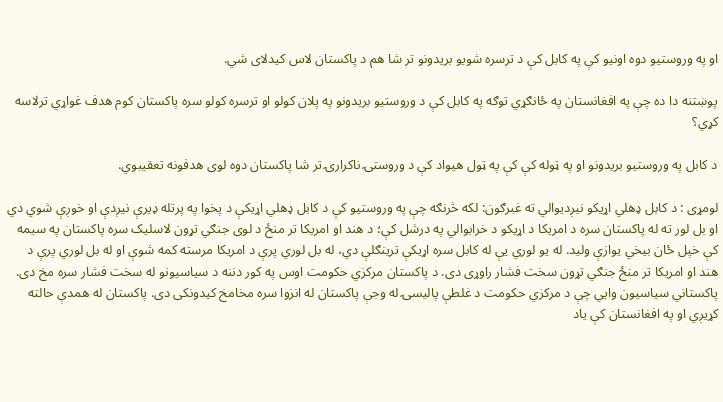او په وروستيو دوه اونيو کې په کابل کې د ترسره شويو بريدونو تر شا هم د پاکستان لاس کيدلای شي.

پوښتنه دا ده چې په افغانستان په ځانګړي توګه په کابل کې د وروستيو بريدونو په پلان کولو او ترسره کولو سره پاکستان کوم هدف غواړي ترلاسه کړي؟

د کابل په وروستيو بريدونو او په ټوله کې کې په ټول هيواد کې د وروستۍ ناکرارۍ تر شا پاکستان دوه لوی هدفونه تعقيبوي.

لومړی : د کابل ډهلي اړيکو نيږديوالي ته غبرګون: لکه څرنګه چې په وروستيو کې د کابل ډهلي اړيکې د پخوا په پرتله ډیرې نيږدې او خوږې شوي دي او بل لور ته له پاکستان سره د امريکا د اړيکو د خرابوالي په درشل کې؛ د هند او امريکا تر منځ د لوی جنګي تړون لاسليک سره پاکستان په سيمه کې خپل ځان بيخي يوازې وليد. له يو لوري يې له کابل سره اړيکې ترينګلې دي، له بل لوري پرې د امريکا مرسته کمه شوې او له بل لوري پرې د هند او امريکا تر منځ جنګي تړون سخت فشار راوړی دی. د پاکستان مرکزي حکومت اوس په کور دننه د سياسيونو له سخت فشار سره مخ دی. پاکستاني سياسیون وايي چې د مرکزي حکومت د غلطې پاليسۍ له وجې پاکستان له انزوا سره مخامخ کيدونکی دی. پاکستان له همدې حالته کړيږي او په افغانستان کې یاد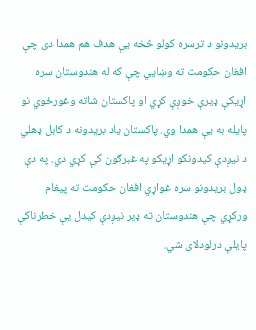بريدونو د ترسره کولو څخه يې هدف هم همدا دی چې افغان حکومت ته وښايي چې که له هندوستان سره اړيکې ډيرې خوږې کړي او پاکستان شاته وغورځوي نو پايله به يې همدا وي. پاکستان ياد بريدونه د کابل ډهلي د نيږدې کيدونکو اړيکو په غبرګون کې کړي دي. په دې ډول بريدونو سره غواړي افغان حکومت ته پيغام ورکړي چې هندوستان ته ډير نيږدې کيدل يې خطرناکې پایلې درلودلای شي.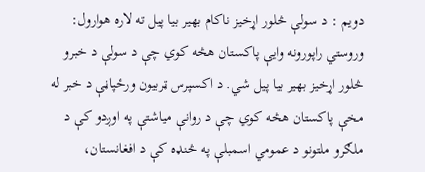دویم : د سولې څلور اړخيز ناکام بهير بيا پیل ته لاره هوارول: وروستي راپورونه وايې پاکستان هڅه کوي چې د سولې د خبرو څلور اړخيز بهير بيا پيل شي. د اکسپرس ټربيون ورځپاڼې د خبر له مخې پاکستان هڅه کوي چې د روانې مياشتې په اوږدو کې د ملګرو ملتونو د عمومي اسمبلې په څنډه کې د افغانستان،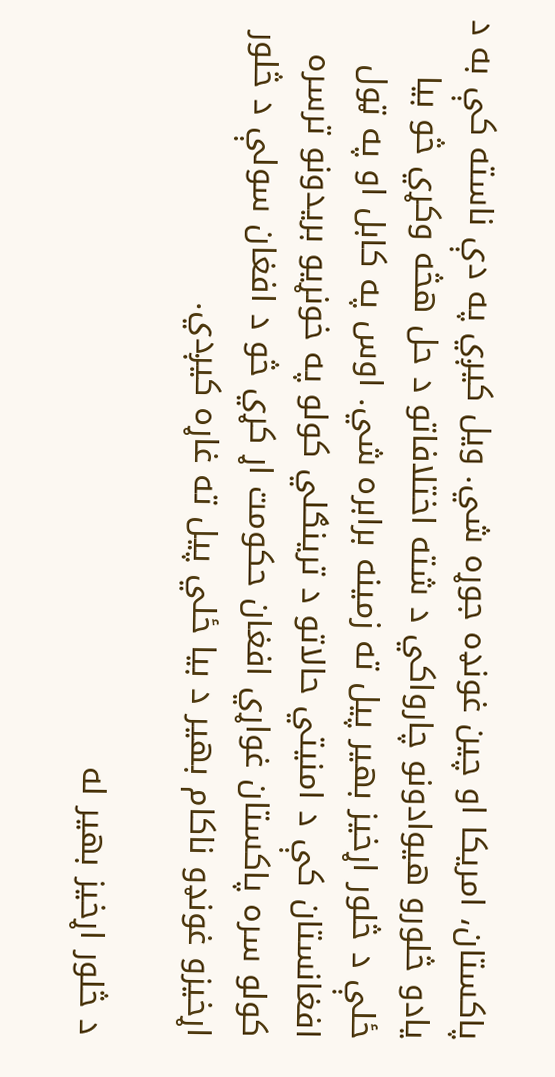پاکستان، امریکا او چين غونډه جوړه شي. ويل کيږي په دې ناسته کې به د يادو څلورو هيوادونو چارواکي د شته اختلافاتو د حل هڅه وکړي څو بيا ځلې د څلور اړخيز بهير پيل ته زمینه برابره شي. اوس په کابل او په ټول افغانستان کې د امنيتي حالاتو د ترینګلي کولو په خونړيو بريدونو ترسره کولو سره پاکستان غواړي افغان حکومت اړ کړي څو د افغان سولې د څلور اړخيزو غونډو ناکام بهير د بيا ځلي پیل ته غاړه کيږدي.

د څلور اړخيز بهير له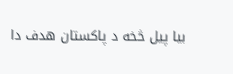بيا پیل څخه د پاکستان هدف دا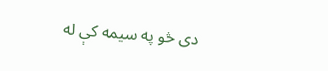دی څو په سيمه کې له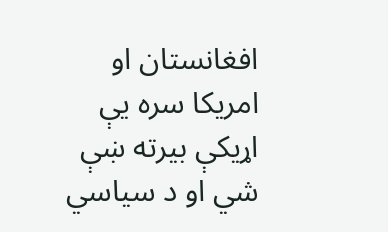افغانستان او امريکا سره يې اړيکې بيرته ښې شي او د سياسي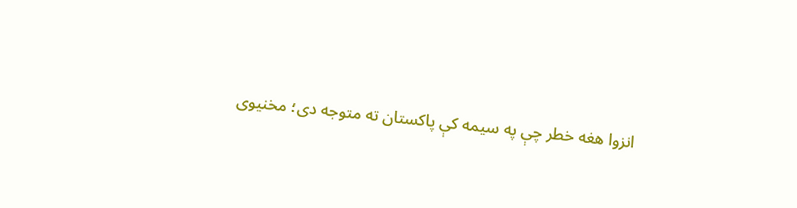انزوا هغه خطر چې په سيمه کې پاکستان ته متوجه دی؛ مخنيوی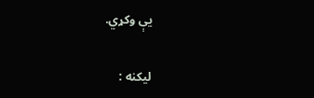يې وکړي.

لیکنه :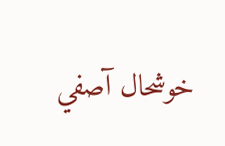خوشحال آصفي